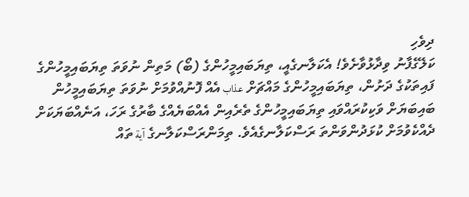ދިވެހި
ކަލޭގެފާނު ވިދާޅުވާށެވެ! އެކަލާނގެއީ، ތިޔަބައިމީހުންގެ (ބޯ) މަތިން ނުވަތަ ތިޔަބައިމީހުންގެ ފައިތަކުގެ ދަށުން، ތިޔަބައިމީހުންގެ މައްޗަށް عذاب އެއް ފޮނުއްވުމަށް ނުވަތަ ތިޔަބައިމީހުން ބައިބަޔަށް ވަކިކުރައްވައި ތިޔަބައިމީހުންގެ ތެރެއިން އެއްބަޔެއްގެ ބާރުގެ ރަހަ، އަނެއްބަޔަކަށް ދެއްކެވުމަށް ކުޅަދުންވަންތަ ރަސްކަލާނގެއެވެ. ތިމަންރަސްކަލާނގެ آية ތައް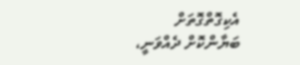އެކިގޮތްގޮތަށް ބަޔާންކޮށް ދެއްވަނީ،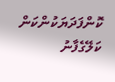ކޮންފަދަޔަކުންކަން ކަލޭގެފާނު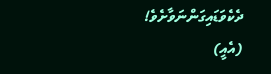ދެކެވަޑައިގަންނަވާށެވެ! (އެއީ)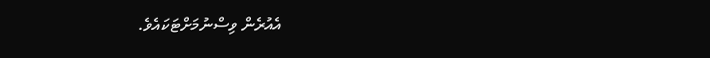އެއުރެން ވިސްނުމަށްޓަކައެވެ.